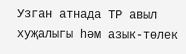Узган атнада ТР авыл хуҗалыгы һәм азык-төлек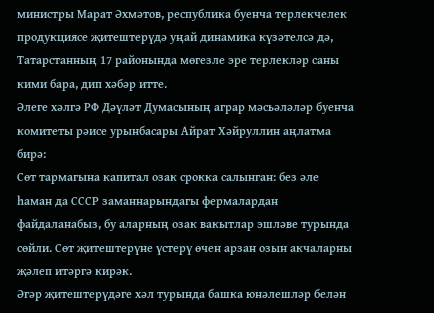министры Марат Әхмәтов, республика буенча терлекчелек продукциясе җитештерүдә уңай динамика күзәтелсә дә, Татарстанның 17 районында мөгезле эре терлекләр саны кими бара, дип хәбәр итте.
Әлеге хәлгә РФ Дәүләт Думасының аграр мәсьәләләр буенча комитеты рәисе урынбасары Айрат Хәйруллин аңлатма бирә:
Сөт тармагына капитал озак срокка салынган: без әле һаман да СССР заманнарындагы фермалардан файдаланабыз, бу аларның озак вакытлар эшләве турында сөйли. Сөт җитештерүне үстерү өчен арзан озын акчаларны җәлеп итәргә кирәк.
Әгәр җитештерүдәге хәл турында башка юнәлешләр белән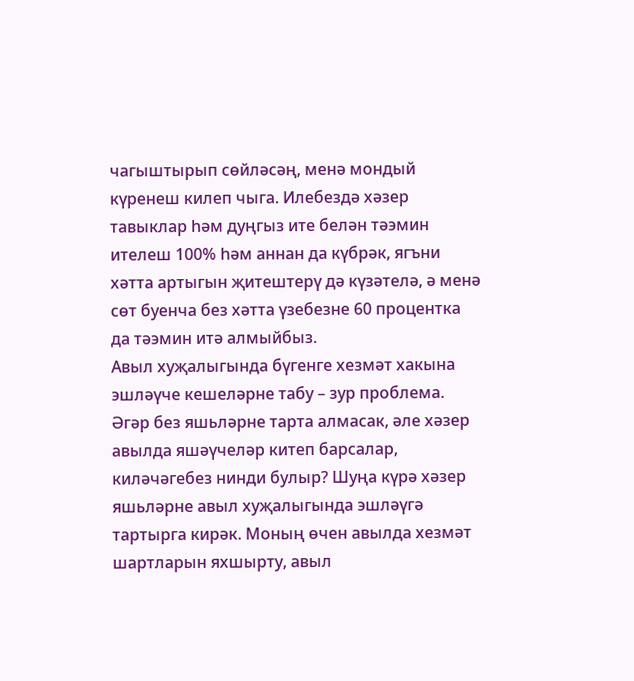чагыштырып сөйләсәң, менә мондый күренеш килеп чыга. Илебездә хәзер тавыклар һәм дуңгыз ите белән тәэмин ителеш 100% һәм аннан да күбрәк, ягъни хәтта артыгын җитештерү дә күзәтелә, ә менә сөт буенча без хәтта үзебезне 60 процентка да тәэмин итә алмыйбыз.
Авыл хуҗалыгында бүгенге хезмәт хакына эшләүче кешеләрне табу – зур проблема. Әгәр без яшьләрне тарта алмасак, әле хәзер авылда яшәүчеләр китеп барсалар, киләчәгебез нинди булыр? Шуңа күрә хәзер яшьләрне авыл хуҗалыгында эшләүгә тартырга кирәк. Моның өчен авылда хезмәт шартларын яхшырту, авыл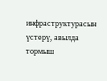инфраструктурасын үстерү, авылда тормыш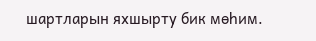шартларын яхшырту бик мөһим.